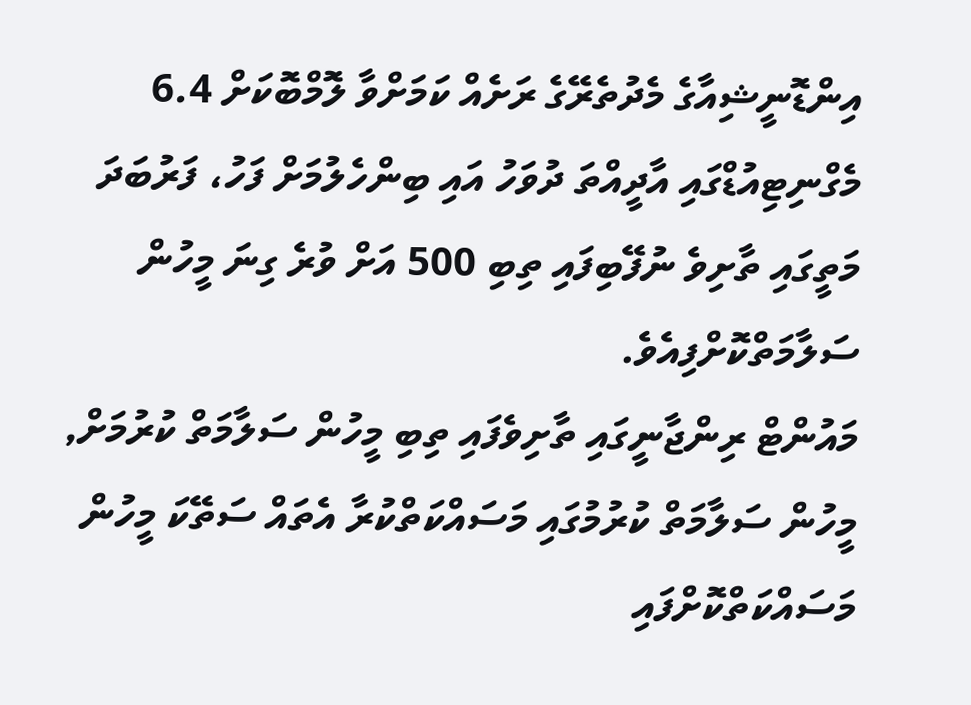އިންޑޮނީޝިއާގެ މެދުތެރޭގެ ރަށެއް ކަމަށްވާ ލޮމްބޮކަށް 6.4 މެގްނިޓިއުޑްގައި އާދީއްތަ ދުވަހު އައި ބިންހެލުމަށް ފަހު، ފަރުބަދަ މަތީގައި ތާށިވެ ނުފޭބިފައި ތިބި 500 އަށް ވުރެ ގިނަ މީހުން ސަލާމަތްކޮށްފިއެވެ.
މައުންޓް ރިންޖާނީގައި ތާށިވެފައި ތިބި މީހުން ސަލާމަތް ކުރުމަށް, މީހުން ސަލާމަތް ކުރުމުގައި މަސައްކަތްކުރާ އެތައް ސަތޭކަ މީހުން މަސައްކަތްކޮށްފައި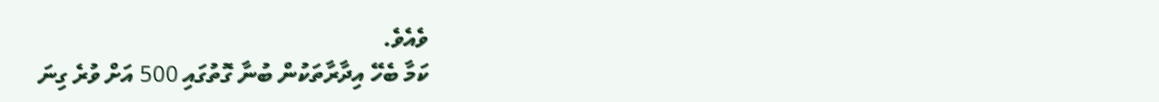ވެއެވެ.
ކަމާ ބެހޭ އިދާރާތަކުން ބުނާ ގޮތުގައި 500 އަށް ވުރެ ގިނަ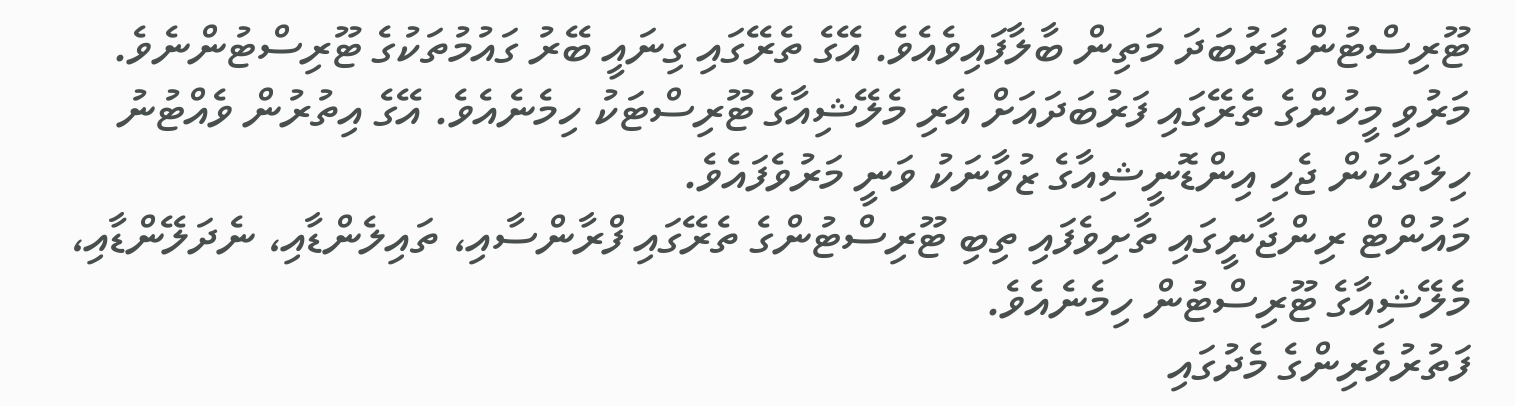ޓޫރިސްޓުން ފަރުބަދަ މަތިން ބާލާފައިވެއެވެ. އޭގެ ތެރޭގައި ގިނައީ ބޭރު ގައުމުތަކުގެ ޓޫރިސްޓުންނެވެ.
މަރުވި މީހުންގެ ތެރޭގައި ފަރުބަދައަށް އެރި މެލޭޝިއާގެ ޓޫރިސްޓަކު ހިމެނެއެވެ. އޭގެ އިތުރުން ވެއްޓުނު ހިލަތަކުން ޖެހި އިންޑޮނީޝިއާގެ ޒުވާނަކު ވަނީ މަރުވެފައެވެ.
މައުންޓް ރިންޖާނީގައި ތާށިވެފައި ތިބި ޓޫރިސްޓުންގެ ތެރޭގައި ފްރާންސާއި، ތައިލެންޑާއި، ނެދަލޭންޑާއި، މެލޭޝިއާގެ ޓޫރިސްޓުން ހިމެނެއެވެ.
ފަތުރުވެރިންގެ މެދުގައި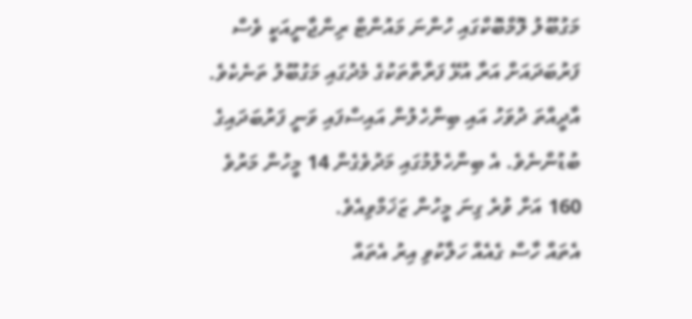މަގުބޫލު ލޮމްބޮކްގައި ހުންނަ މައުންޓް ރިންޖާނީއަކީ ވެސް ފަރުބަދައަށް އަރާ އުޅޭ ފަރާތްތަކުގެ މެދުގައި މަގުބޫލު ތަނެކެވެ.
އާދީއްތަ ދުވަހު އައި ބިންހެލުން އައިސްފައި ވަނީ ފަރުބަދައިގެ ބުޑުންނެވެ. އެ ބިންހެލުމުގައި މަދުވެގެން 14 މީހުން މަރުވެ 160 އަށް ވުރެ ގިނަ މީހުން ޒަޚަމްވިއެވެ.
އެތައް ހާސް ގެއެއް ހަލާކުވި އިރު އެތައް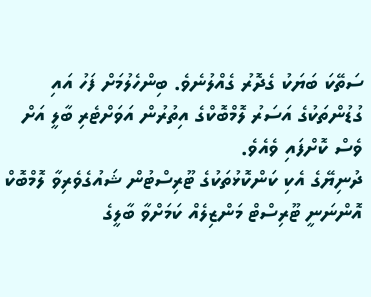ސަތޭކަ ބަޔަކު ގެދޮރު ގެއްލުނެވެ. ބިންހެލުމަށް ފަހު އައި ގުޑުންތަކުގެ އަސަރު ލޮމްބޮކްގެ އިތުރުން އަވަށްޓެރި ބާލީ އަށް ވެސް ކޮށްފައި ވެއެވެ.
ދުނިޔޭގެ އެކި ކަންކޮޅުތަކުގެ ޓޫރިސްޓުން ޝައުގެވެރިވާ ލޮމްބޮކް އޮންނަނީ ޓޫރިސްޓް މަންޒިލެއް ކަމަށްވާ ބާލީގެ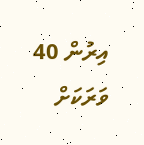އިރުން 40 ވަރަކަށް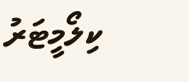ކިލޯމީޓަރު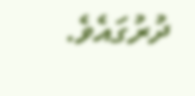ދުރުގައެވެ.